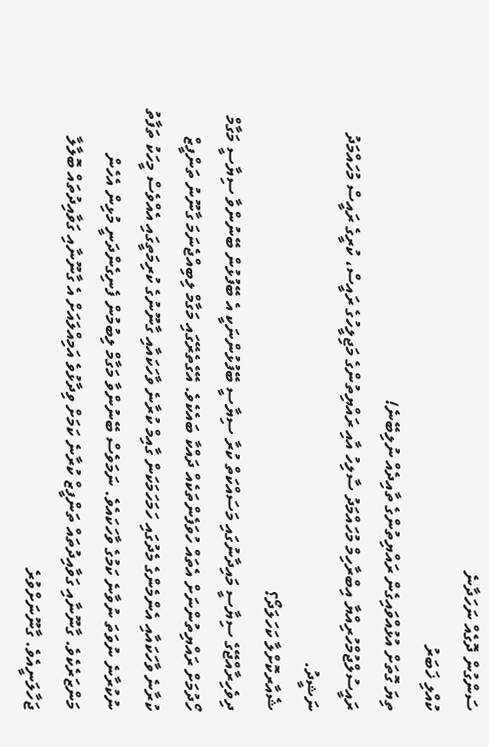ސަންގުން ދޮގެއް ނަހަދާނެ
ކުއްލި ޚަބަރު
ތިޔަ ގޮތަށް އުޅުއްވައިގެން ރައްޔިތުންގެ ތާއިދެއް ނުލިބޭނެ!
ރައީސުލްޖުމްހުރިއްޔާ އިބްރާހިމް މުހައްމަދު ސާލިހު އާއި ރައްޔިތުންގެ މަޖިލީހުގެ ރައީސް، ކުރީގެ ރައީސް މުހައްމަދު ނަޝީދު.
ޝެއާރކޮށްލާ ކަހަލަދޯ؟
ދިވެހިރާއްޖޭގެ ސިޔާސީ މައިދާނުގައި މަސައްކަތް ކުރާ ސިޔާސީ ބޭފުޅުންނަކީ އެ ބޭފުޅުން ބޭނުންވާ ސިޔާސީ މަގާމް ހޯދުމަށް ރައްޔިތުންނަށް އެތައް ހުވަފެންތަކެއް ދައްކާ ބައެކެވެ. އޭގެތެރޭގައި މަގާމް ލިބިއްޖެނަމަ ގާނޫނު ތަންފީޒް ކުރާނެ ވާހަކައާއި އެންމެންގެ މެދުގައި ހަމަހަމަކަން ގާއިމް ކުރާނެ ވާހަކައާއި ގާނޫނުގެ ކުރިމަތީގައި އެއްވެސް މީހަކު ތަފާތު ނުކުރާނެ ނުވަތަ ނުވާނެ ކަމުގެ ވާހަކައެވެ. ނަމަވެސް ބޭނުންވާ މަގާމް ލިބުމުން ފެނިގެންދަނީ މުޅިން އެހެން މަންޒަރެކެވެ. ގާނޫނާއި ގަވާއިދުތައް ތަންފީޒް ކުރާނެ ކަމަށް ވިދާޅުވެ އަމިއްލައަށް އެ ގާނޫނާއި ގަވާއިދުތައް ބޮލާލާ ޖަހާލަނީއެވެ. ގާނޫނަށްވުރެ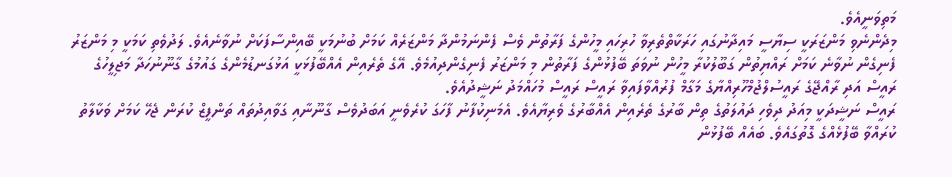މަތިވަނީއެވެ.
މިދެންނެވި މަންޒަރަކީ ސިޔާސީ މައިދާނުގައި ހަރަކާތްތެރިވާ ހުރިހައި މީހުންގެ ފަރާތުން ވެސް ފެންނަމުންދާ މަންޒަރެއް ކަމަށް ބުނުމަކީ ބޭއިންސާފަކަށް ނުވާނެއެވެ. ލަދުވެތި ކަމަކީ މި މަންޒަރު ފެނިގެން ނުވާނެ ކަމަށް ރައްޔިތުން ގަބޫލުކުރާ މީހުން ނުވަތަ ބޭފުޅުންގެ ފަރާތުން މި މަންޒަރު ފެނިގެންދިއުމެވެ. އޭގެ ތެރެއިން އެއްބޭފުޅަކީ އަޅުގަނޑުމެންގެ ގައުމުގެ ގާނޫނުހަދާ މަޖިލީހުގެ ރައީސް އަދި ރާއްޖޭގެ ރައީސުލްޖުމްހޫރިއްޔާގެ މަގާމް ފުރުއްވާފައިވާ ރައީސް ރައީސް މުހައްމަދު ނަޝީދުއެވެ.
ރައީސް ނަޝީދަކީ މިއަދު ދިވެހި ދައުލަތުގެ ތިން ބާރުގެ ތެރެއިން އެއްބާރުގެ ވެރިޔާއެވެ. އެމަނިކުފާނު ފާހަގަ ކުރެވެނީ އަބަދުވެސް ގާނޫނާއި ގަވާއިދުތައް ތަންފީޒް ކުރަން ޖެހޭ ކަމަށް ވަކާލާތު ކުރައްވާ ބޭފުޅެއްގެ ގޮތުގައެވެ. ބައެއް ބޭފުޅުން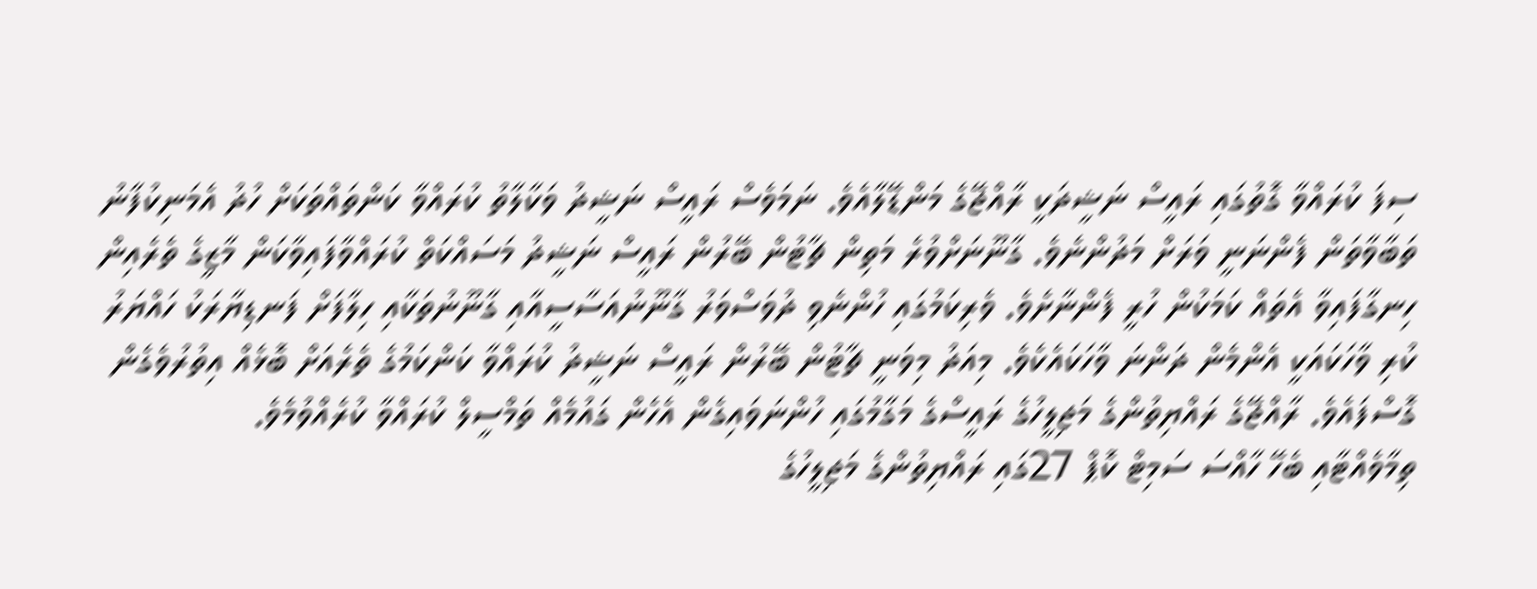ސިފަ ކުރައްވާ ގޮތުގައި ރައީސް ނަޝީދަކީ ރާއްޖޭގެ މަންޑޭލާއެވެ. ނަމަވެސް ރައީސް ނަޝީދު ވަކާލާތު ކުރައްވާ ކަންތައްތަކަށް ހުދު އެމަނިކުފާނު ތަބާވާތަން ފެންނަނީ ވަރަށް މަދުންނެވެ. ގާނޫނަށްވުރެ މަތިން ޗާޓުން ބޭރުން ރައީސް ނަޝީދު މަސައްކަތް ކުރައްވާފައިވާކަން މާޒީގެ ތެރެއިން ހިނގާފައިވާ އެތައް ކަމަކުން ހުރީ ފެންނާށެވެ. ވެރިކަމުގައި ހުންނެވި ދުވަސްވަރު ގާނޫނުއަސާސީއާއި ގާނޫނުތަކާއި ހިލާފަށް ފަނޑިޔާރަކު ހައްޔަރު ކުރި ވާހަކައަކީ އެންމެން ދަންނަ ވާހަކައެކެވެ. މިއަދު މިވަނީ ޗާޓުން ބޭރުން ރައީސް ނަޝީދު ކުރައްވާ ކަންކަމުގެ ތެރެއަށް ބޮޅެއް އިތުރުވެގެން ގޮސްފައެވެ. ރާއްޖޭގެ ރައްޔިތުންގެ މަޖިލީހުގެ ރައީސްގެ މަގާމުގައި ހުންނަވައިގެން އެހެން ގައުމެއް ތަމްސީލް ކުރައްވާ ކުރެއްވުމެވެ.
ތިމާވެއްޓާއި ބެހޭ ހާއްސަ ސަމިޓް ކޮޕް 27ގައި ރައްޔިތުންގެ މަޖިލީހުގެ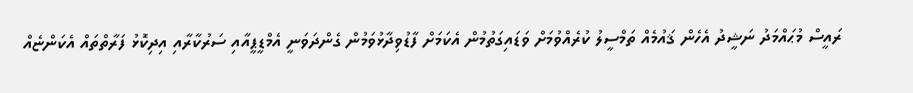ރައީސް މުޙައްމަދު ނަޝީދު އެހެން ޤައުމެއް ތަމްސީލު ކުރެއްވުމަށް ވަޑައިގަތުމުން އެކަމަށް ފާޑުވިދާޅުވަމުން ގެންދަވަނީ އެމްޑީޕީއާއި ސަރުކާރާއި އިދިކޮޅު ފަރާތްތައް އެކަންޏެއް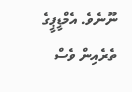ނޫނެވެ. އެމްޑީޕީގެ ތެރެއިން ވެސް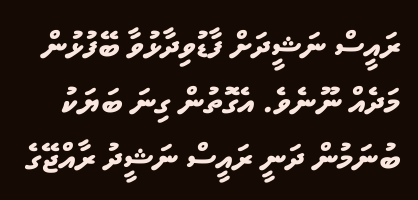ރައީސް ނަޝީދަށް ފާޑުވިދާޅުވާ ބޭފުޅުން މަދެއް ނޫނެވެ. އެގޮތުން ގިނަ ބަޔަކު ބުނަމުން ދަނީ ރައީސް ނަޝީދު ރާއްޖޭގެ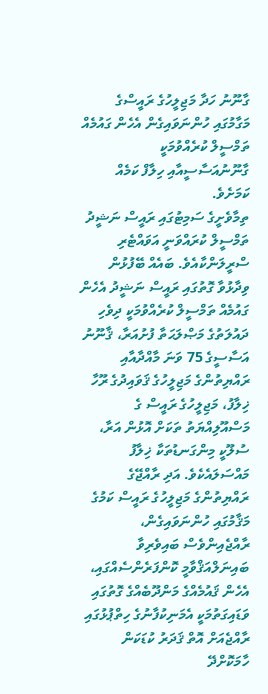ގާނޫނު ހަދާ މަޖިލީހުގެ ރައީސްގެ މަގާމުގައި ހުންނަވައިގެން އެހެން ގައުމެއް ތަމްސީލް ކުރެއްވުމަކީ ގާނޫނުއަސާސީއާއި ހިލާފް ކަމެއް ކަމަށެވެ.
ތިމާވެށީގެ ސަމިޓުގައި ރައީސް ނަޝީދު ތަމްސީލް ކުރައްވަނީ އަވައްޓެރި ސްރީލަންކާއެވެ. ބައެއް ބޭފުޅުން ވިދާޅުވާ ގޮތުގައި ރައީސް ނަޝީދު އެހެން ގައުމެއް ތަމްސީލް ކުރެއްވުމަކީ ދިވެހި ދައުލަތުގެ މަޞްލަޙަތާ ފުށުއަރާ، ޤާނޫނު އަސާސީގެ 75 ވަނަ މާއްދާއާއި ރައްޔިތުންގެ މަޖިލީހުގެ ޤަވައިދުގެ ރޫހާ ޚިލާފު، މަޖިލީހުގެ ރައީސް ގެ މަސްއޫލިއްޔަތު ތަކަށް އޮޅުން އަރާ، ސުލޫކީ މިންގަނޑުތަކާ ޚިލާފު މައްސަލައެކެވެ. އަދި ރާއްޖޭގެ ރައްޔިތުންގެ މަޖިލީހުގެ ރައީސް ކަމުގެ މަޤާމުގައި ހުންނަވައިގެން، ރާއްޖެއިންވެސް ބައިވެރިވާ ބައިނަލްއަޤްވާމީ ކޮންފަރެންސެއްގައި، އެހެން ޤައުމެއްގެ މަންދޫބެއްގެ ގޮތުގައި ވަޑައިގަތުމަކީ އެމަނިކުފާނުގެ ހިތްޕުޅުގައި ރާއްޖެއަށް އޮތް ޤަދަރު ކުޑަކަން ހާމަކޮށްދޭ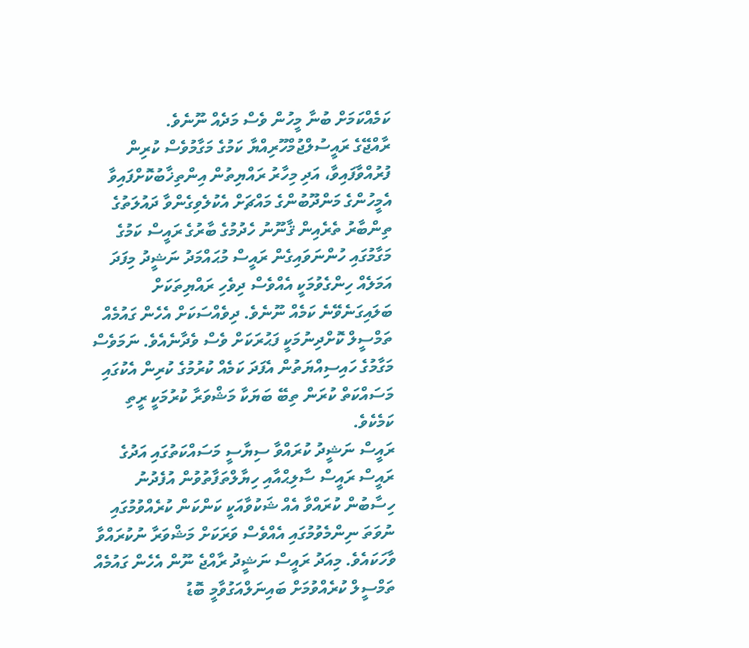ކަމެއްކަމަށް ބުނާ މީހުން ވެސް މަދެއް ނޫނެވެ.
ރާއްޖޭގެ ރައީސުލްޖުމްހޫރިއްޔާ ކަމުގެ މަގާމުވެސް ކުރިން ފުރުއްވާފައިވާ، އަދި މިހާރު ރައްޔިތުން އިންތިޚާބުކޮށްފައިވާ އެމީހުންގެ މަންދޫބުންގެ މައްޗަށް އެކުލެވިގެންވާ ދައުލަތުގެ ތިންބާރު ތެރެއިން ޤާނޫނު ހެދުމުގެ ބާރުގެ ރައީސް ކަމުގެ މަގާމުގައި ހުންނަވައިގެން ރައީސް މުޙައްމަދު ނަޝީދު މިފަދަ އަމަލެއް ހިންގެވުމަކީ އެއްވެސް ދިވެހި ރައްޔިތަކަށް ބަލައިގަނެވޭނެ ކަމެއް ނޫނެވެ. ދިވެއްސަކަށް އެހެން ގައުމެއް ތަމްސީލް ކޮށްދިނުމަކީ ފަޙުރަކަށް ވެސް ވެދާނެއެވެ. ނަމަވެސް މަގާމުގެ ހައިސިއްޔަތުން އެފަދަ ކަމެއް ކުރުމުގެ ކުރިން އެކުގައި މަސައްކަތް ކުރަން ތިބޭ ބަޔަކާ މަޝްވަރާ ކުރުމަކީ ރީތި ކަމެކެވެ.
ރައީސް ނަޝީދު ކުރައްވާ ސިޔާސީ މަސައްކަތުގައި އަދުގެ ރައީސް ރައީސް ސާލިޙްއާއި ހިޔާލްތަފާތުވުން އުފެދުނު ހިސާބުން ކުރައްވާ އެއް ޝަކުވާއަކީ ކަންކަން ކުރެއްވުމުގައި ނުވަތަ ނިންމެވުމުގައި އެއްވެސް ވަރަކަށް މަޝްވަރާ ނުކުރައްވާ ވާހަކައެވެ. މިއަދު ރައީސް ނަޝީދު ރާއްޖެ ނޫން އެހެން ގައުމެއް ތަމްސީލް ކުރެއްވުމަށް ބައިނަލްއަގުވާމީ ބޮޑު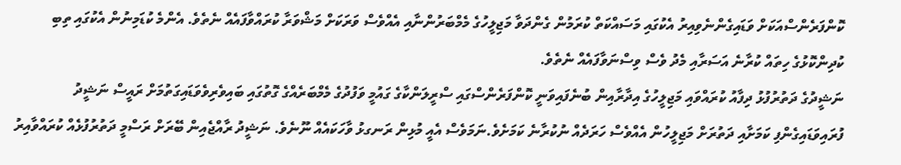ކޮންފަރެންސްއަކަށް ވަޑައިގެންނެވިއިރު އެކުގައި މަސައްކަތް ކުރަމުން ގެންދަވާ މަޖިލީހުގެ މެމްބަރުންނާއި އެއްވެސް ވަރަކަށް މަޝްވަރާ ކުރައްވާފައެއް ނެތެވެ. އެންމެ ކުޑަމިނުން އެކުގައި ތިބި ކުދިންކޮޅުގެ ހިތައް ކުރާނެ އަސަރާއި މެދު ވެސް ވިސްނަވާފައެއް ނެތެވެ.
ނަޝީދުގެ ދަތުރުފުޅު ދިފާއު ކުރައްވައި މަޖިލީހުގެ އިދާރާއިން ބުނެފައިވަނީ ކޮންފަރެންސްގައި ސްރީލަންކާގެ ގައުމީ ވަފުދުގެ މެމްބަރެއްގެ ގޮތުގައި ބައިވެރިވެވަޑައިގަތުމަށް ރައީސް ނަޝީދު ފުރައިވަޑައިގެންފި ކަމަށާއި ދަތުރަށް މަޖިލީހުން އެއްވެސް ހަރަދެއް ނުކުރާނެ ކަމަށެވެ.ނަމަވެސް އެއީ މުޅިން ރަނގޅު ވާހަކައެއް ނޫނެވެ. ނަޝީދު ރާއްޖެއިން ބޭރަށް ރަސްމީ ދަތުރުފުޅެއް ކުރައްވާއިރު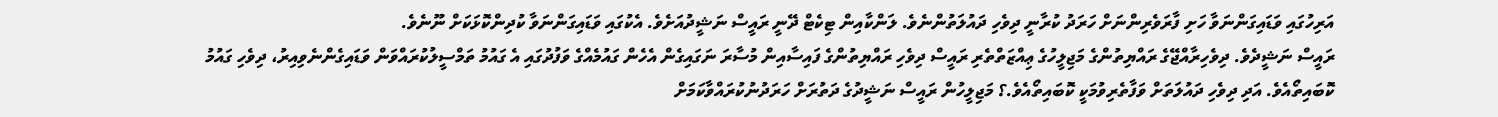އަރިހުގައި ވަޑައިގަންނަވާ ހަށި ފާރަވެރިންނަށް ހަރަދު ކުރާނީ ދިވެހި ދައުލަތުންނެވެ. ލަންކާއިން ޓިކެޓް ދޭނީ ރައީސް ނަޝީދުއަށެވެ. އެކުގައި ވަޑައިގަންނަވާ ކުދިންކޮޅަކަށް ނޫނެވެ.
ރައީސް ނަޝީދެވެ. ދިވެހިރާއްޖޭގެ ރައްޔިތުންގެ މަޖިލީހުގެ ޢިއްޒަތްތެރި ރައީސް ދިވެހި ރައްޔިތުންގެ ފައިސާއިން މުސާރަ ނަގައިގެން އެހެން ގައުމެއްގެ ވަފުދުގައި އެ ގައުމު ތަމްސީލުކުރައްވަން ވަޑައިގެންނެވިއިރު، ދިވެހި ގައުމު ކޮބައިތޯއެވެ. އަދި ދިވެހި ދައުލަތަށް ވަފާތެރިވުމަކީ ކޮބައިތޯއެވެ.؟ މަޖިލީހުން ރައީސް ނަޝީދުގެ ދަތުރަށް ހަރަދުނުކުރައްވާކަމަށް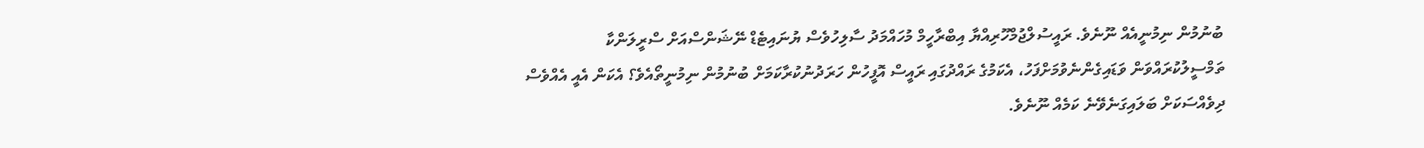ބުނުމުން ނިމުނީއެއް ނޫނެވެ. ރައީސުލްޖުމްހޫރިއްޔާ އިބްރާހީމް މުހައްމަދު ސާލިހުވެސް ޔުނައިޓެޑް ނޭޝަންސްއަށް ސްރީލަންކާ ތަމްސީލުކުރައްވަން ވަޑައިގެންނެވުމަށްފަހު، އެކަމުގެ ރައްދުގައި ރައީސް އޮފީހުން ހަރަދުނުކުރާކަމަށް ބުނުމުން ނިމުނީތޯއެވެ؟ އެކަން އެއީ އެއްވެސް ދިވެއްސަކަށް ބަލައިގަނެވޭނެ ކަމެއް ނޫނެވެ.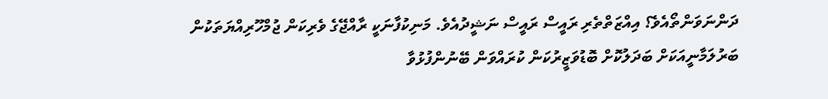ދަންނަވަންތޯއެވެ؟ އިއްޒަތްތެރި ރައީސް ރައީސް ނަޝީދުއެވެ. މަނިކުފާނަކީ ރާއްޖޭގެ ވެރިކަން ޖުމްހޫރިއްޔަތަކުން ބަރުލަމާނީއަކަށް ބަދަލުކޮށް ބޮޑުވަޒީރުކަން ކުރައްވަން ބޭނުންފުޅުވާ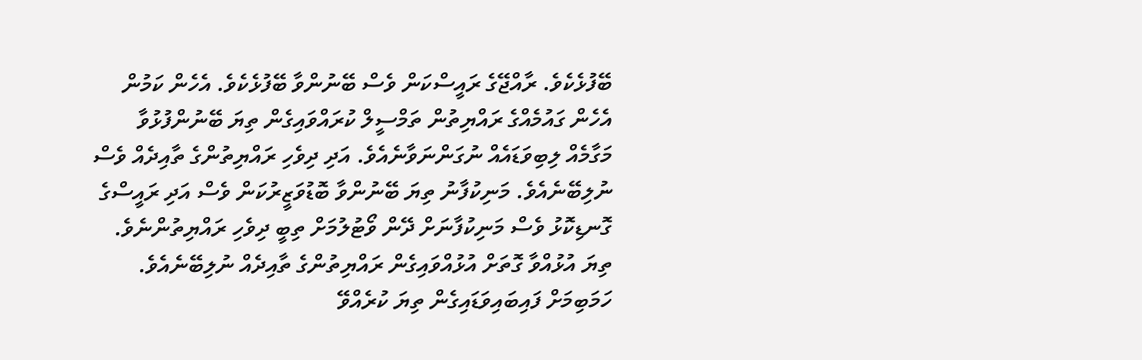ބޭފުޅެކެވެ. ރާއްޖޭގެ ރައީސްކަން ވެސް ބޭނުންވާ ބޭފުޅެކެވެ. އެހެން ކަމުން އެހެން ގައުމެއްގެ ރައްޔިތުން ތަމްސީލް ކުރައްވައިގެން ތިޔަ ބޭނުންފުޅުވާ މަގާމެއް ލިބިވަޑައެއް ނުގަންނަވާނެއެވެ. އަދި ދިވެހި ރައްޔިތުންގެ ތާއިދެއް ވެސް ނުލިބޭނެއެވެ. މަނިކުފާނު ތިޔަ ބޭނުންވާ ބޮޑުވަޒީރުކަން ވެސް އަދި ރައީސްގެ ގޮނޑިކޮޅު ވެސް މަނިކުފާނަށް ދޭން ވޯޓުލުމަށް ތިބީ ދިވެހި ރައްޔިތުންނެވެ. ތިޔަ އުޅުއްވާ ގޮތަށް އުޅުއްވައިގެން ރައްޔިތުންގެ ތާއިދެއް ނުލިބޭނެއެވެ. ހަމަބިމަށް ފައިބައިވަޑައިގެން ތިޔަ ކުރެއްވޭ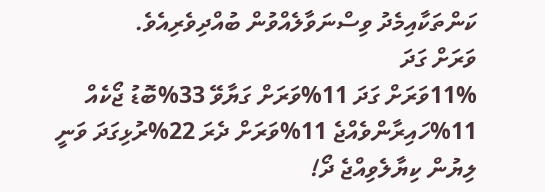ކަންތަކާއިމެދު ވިސްނަވާލެއްވުން ބުއްދިވެރިއެވެ.
ވަރަށް ގަދަ
11%ވަރަށް ގަދަ 11%ވަރަށް ގަޔާވޭ 33%ބޮޑު ޖޯކެއް 11%ހައިރާންވެއްޖެ 11%ވަރަށް ދެރަ 22%ރުޅިގަދަ ވަނީ
ލިޔުން ކިޔާލެވިއްޖެ ދޯ!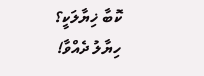ކޮބާ ޚިޔާލަކީ؟
ހިޔާލު ދެއްވާ!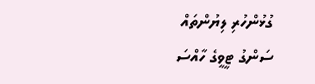ގުޅުންހުރި ލިޔުންތައް
ސަންގު ޓީވީގެ ހާއްސަ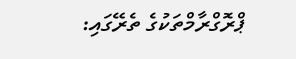ޕްރޮގްރާމްތަކުގެ ތެރޭގައި: